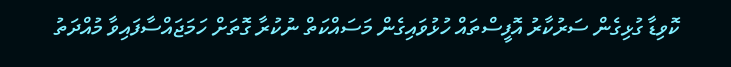ކޮވިޑާ ގުޅިގެން ސަރުކާރު އޮފީސްތައް ހުޅުވައިގެން މަސައްކަތް ނުކުރާ ގޮތަށް ހަމަޖައްސާފައިވާ މުއްދަތު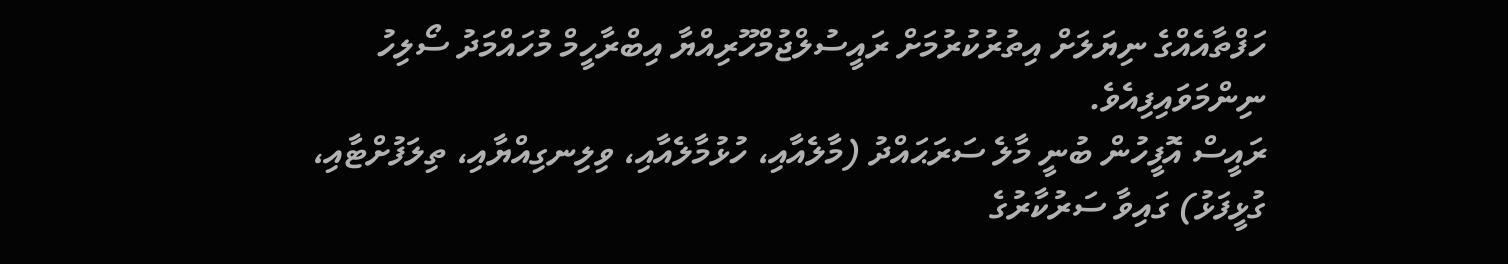ހަފްތާއެއްގެ ނިޔަލަށް އިތުރުކުރުމަށް ރައީސުލްޖުމްހޫރިއްޔާ އިބްރާހީމް މުހައްމަދު ސޯލިހު ނިންމަވައިފިއެވެ.
ރައީސް އޮފީހުން ބުނީ މާލެ ސަރަޙައްދު (މާލެއާއި، ހުޅުމާލެއާއި، ވިލިނގިއްޔާއި، ތިލަފުށްޓާއި، ގުޅީފަޅު) ގައިވާ ސަރުކާރުގެ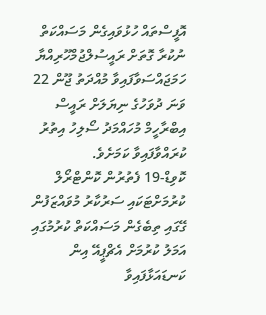އޮފީސްތައް ހުޅުވައިގެން މަސައްކަތް ނުކުރާ ގޮތަށް ރައީސުލްޖުމްހޫރިއްޔާ ހަމަޖައްސަވާފައިވާ މުއްދަތު ޖޫން 22 ވަނަ ދުވަހުގެ ނިޔަލަށް ރައީސް އިބްރާހީމް މުހައްމަދު ސޯލިހު އިތުރު ކުރައްވާފައިވާ ކަމަށެވެ.
ކޮވިޑް-19 ފެތުރުން ކޮންޓްރޯލް ކުރުމަށްޓަކައި ސަރުކާރު މުވައްޒަފުން ގޭގައި ތިބެގެން މަސައްކަތް ކުރުމުގައި އަމަލު ކުރުމަށް އެޗްޕީއޭ އިން ކަނޑައަޅާފައިވާ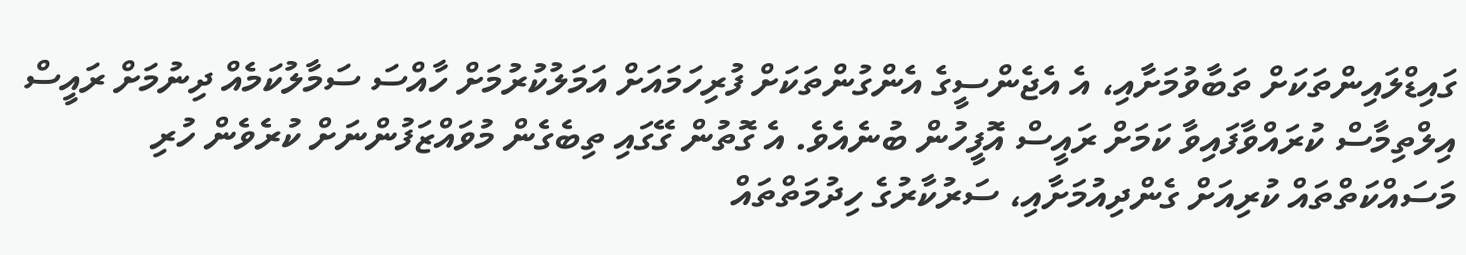ގައިޑްލައިންތަކަށް ތަބާވުމަށާއި، އެ އެޖެންސީގެ އެންގުންތަކަށް ފުރިހަމައަށް އަމަލުކުރުމަށް ހާއްސަ ސަމާލުކަމެއް ދިނުމަށް ރައީސް އިލްތިމާސް ކުރައްވާފައިވާ ކަމަށް ރައީސް އޮފީހުން ބުނެއެވެ. އެ ގޮތުން ގޭގައި ތިބެގެން މުވައްޒަފުންނަށް ކުރެވެން ހުރި މަސައްކަތްތައް ކުރިއަށް ގެންދިއުމަށާއި، ސަރުކާރުގެ ހިދުމަތްތައް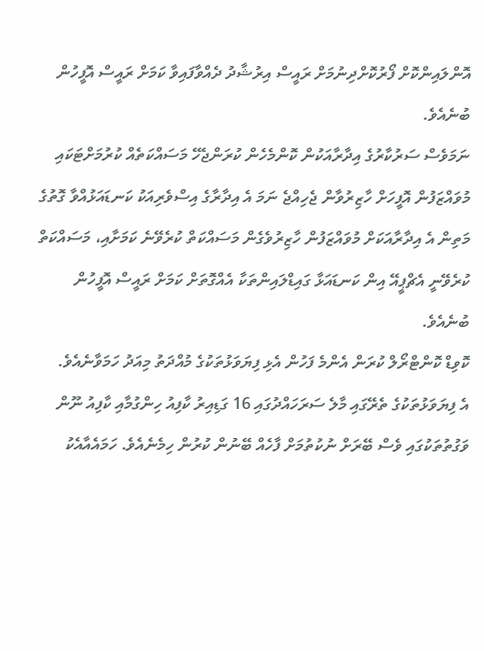އޮންލައިންކޮށް ފޯރުކޮށްދިނުމަށް ރައީސް އިރުޝާދު ދެއްވާފައިވާ ކަމަށް ރައީސް އޮފީހުން ބުނެއެވެ.
ނަމަވެސް ސަރުކާރުގެ އިދާރާއަކުން ކޮންމެހެން ކުރަންޖެހޭ މަސައްކަތެއް ކުރުމަށްޓަކައި މުވައްޒަފުން އޮފީހަށް ހާޒިރުވާން ޖެހިއްޖެ ނަމަ އެ އިދާރާގެ އިސްވެރިއަކު ކަނޑައަޅުއްވާ ގޮތުގެ މަތިން އެ އިދާރާއަކަށް މުވައްޒަފުން ހާޒިރުވެގެން މަސައްކަތް ކުރެވޭނެ ކަމަށާއި، މަސައްކަތް ކުރެވޭނީ އެޗްޕީއޭ އިން ކަނޑައަޅާ ގައިޑްލައިންތަކާ އެއްގޮތަށް ކަމަށް ރައީސް އޮފީހުން ބުނެއެވެ.
ކޮވިޑް ކޮންޓްރޯލް ކުރަން އެންމެ ފަހުން އެޅި ފިޔަވަޅުތަކުގެ މުއްދަތު މިއަދު ހަމަވާނެއެވެ.
އެ ފިޔަވަޅުތަކުގެ ތެރޭގައި މާލެ ސަރަހައްދުގައި 16 ގަޑިއިރު ކާފިއު ހިންގުމާއި ކާފިއު ނޫން ވަގުތުތަކުގައި ވެސް ބޭރަށް ނުކުތުމަށް ފާހެއް ބޭނުން ކުރުން ހިމެނެއެވެ. ހަމައެއާއެކު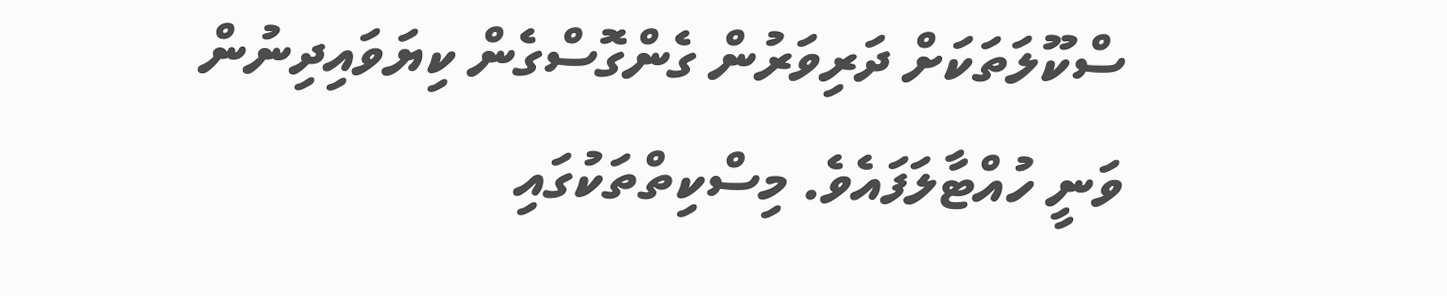ސްކޫލަތަކަށް ދަރިވަރުން ގެންގޮސްގެން ކިޔަވައިދިނުން ވަނީ ހުއްޓާލަފައެވެ. މިސްކިތްތަކުގައި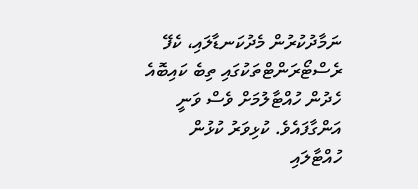ނަމާދުކުރުން މެދުކަނޑާލައި، ކެފޭ ރެސްޓޯރަންޓްތަކުގައި ތިބެ ކައިބޮއެ ހެދުން ހުއްޓާލުމަށް ވެސް ވަނީ އަންގާފައެވެ. ކުޅިވަރު ކުޅުން ހުއްޓާލައި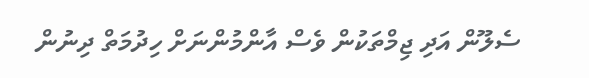ސެލޫން އަދި ޖިމްތަކުން ވެސް އާންމުންނަށް ހިދުމަތް ދިނުން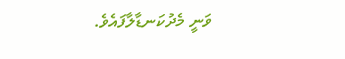ވަނީ މެދުކަނޑާލާފައެވެ.